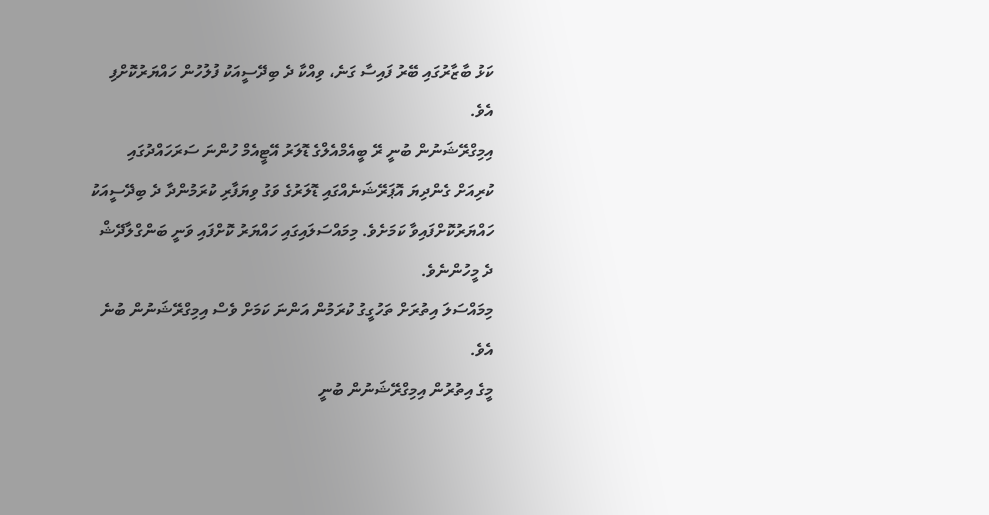ކަޅު ބާޒާރުގައި ބޭރު ފައިސާ ގަނެ، ވިއްކާ ދެ ބިދޭސީއަކު ފުލުހުން ހައްޔަރުކޮށްފި އެވެ.
އިމިގްރޭޝަނުން ބުނީ ރޭ ބީއެމްއެލްގެ ޑޮލަރު އޭޓީއެމް ހުންނަ ސަރަހައްދުގައި ކުރިއަށް ގެންދިޔަ އޮޕަރޭޝަނެއްގައި ޑޮލަރުގެ ވަގު ވިޔަފާރި ކުރަމުންދާ ދެ ބިދޭސީއަކު ހައްޔަރުކޮށްފައިވާ ކަމަށެވެ. މިމައްސަލައިގައި ހައްޔަރު ކޮށްފައި ވަނީ ބަންގްލާދޭޝް ދެ މީހުންނެވެ.
މިމައްސަލަ އިތުރަށް ތަހުގީގު ކުރަމުން އަންނަ ކަމަށް ވެސް އިމިގްރޭޝަނުން ބުނެ އެވެ.
މީގެ އިތުރުން އިމިގްރޭޝަނުން ބުނީ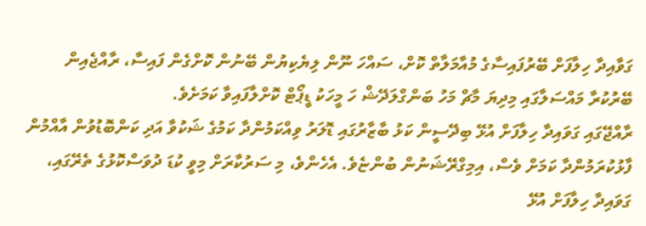ގަވާއިދާ ހިލާފަށް ބޭރުފައިސާގެ މުއާމަލާތް ކޮށް، ސައްހަ ނޫން ލިޔެކިޔުން ބޭނުން ކޮށްގެން ފައިސާ، ރާއްޖެއިން ބޭރުކުރާ މައްސަލާގައި މިދިޔަ މާޗް މަހު ބަންގްލަދޭޝް ހަ މީހަކު ޑީޕޯޓް ކޮށްލާފައިވާ ކަމަށެވެ.
ރާއްޖޭގައި ގަވައިދާ ހިލާފަށް އުޅޭ ބިދޭސީން ކަޅު ބާޒާރުގައި ޑޮލަރު ވިއްކަމުންދާ ކަމުގެ ޝަކުވާ އަދި ކަންބޮޑުވުން އާއްމުން ފާޅުކުރަމުންދާ ކަމަށް ވެސް، އިމިގްރޭޝަނުން ބުންޏެވެ. އެހެންވެ، މި ސަރުކާރަށް މިވީ ކުޑަ ދުވަސްކޮޅުގެ ތެރޭގައި، ގަވައިދާ ހިލާފަށް އުޅޭ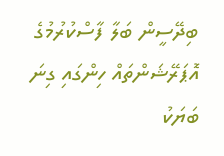ބިދޭސީން ބަލާ ފާސްކުރުމުގެ އޮޕަރޭޝަންތައް ހިންގައި ގިނަ ބަޔަކު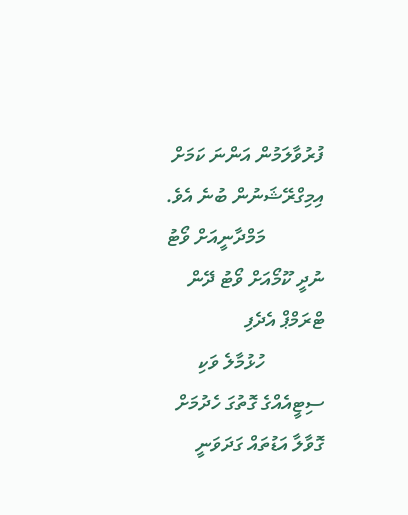ފުރުވާލަމުން އަންނަ ކަމަށް އިމިގްރޭޝަނުން ބުނެ އެވެ.
            މަމްދާނީއަށް ވޯޓު ނުދީ ކޫމޯއަށް ވޯޓު ދޭން ޓްރަމްޕް އެދެފި
            ހުޅުމާލެ ވަކި ސިޓީއެއްގެ ގޮތުގަ ހެދުމަށް ގޮވާލާ އަޑުތައް ގަދަވަނީ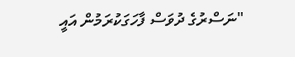"ނަސްރުގެ ދުވަސް ފާހަގަކުރަމުން އައީ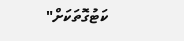ކަޓުގޮތަކަށް"